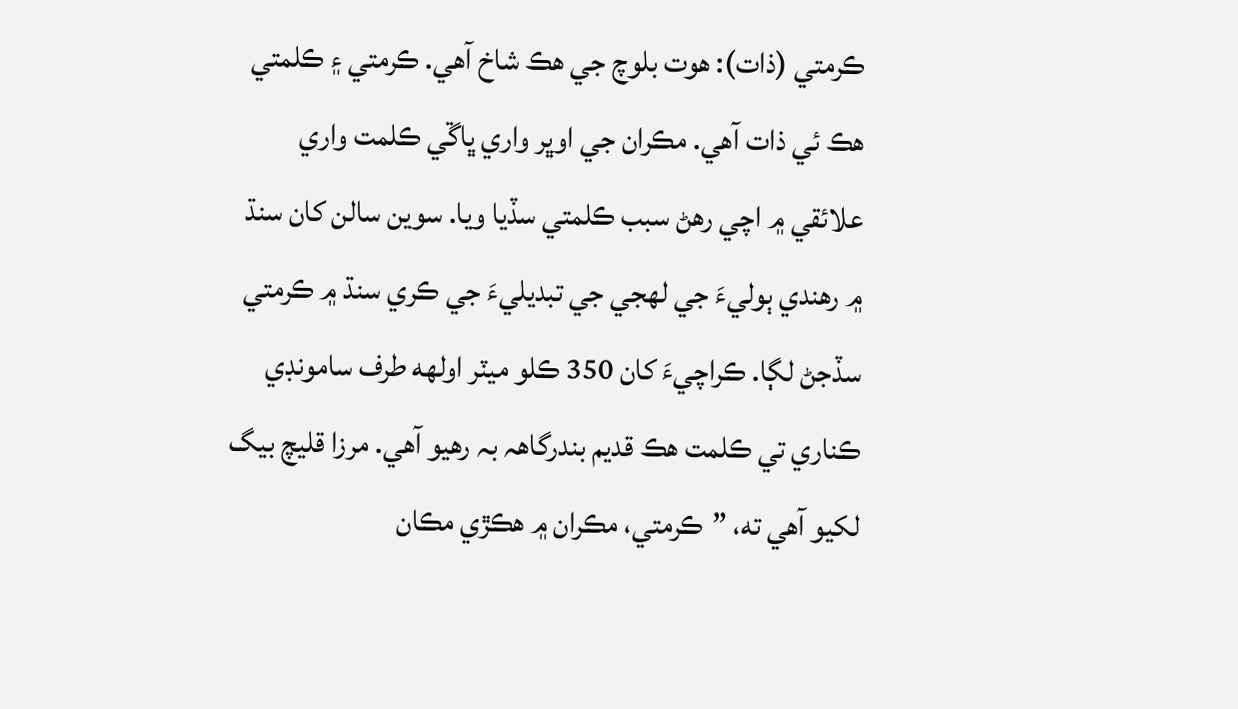ڪرمتي (ذات): هوت بلوچ جي هڪ شاخ آهي. ڪرمتي ۽ ڪلمتي هڪ ئي ذات آهي. مڪران جي اوڀر واري ڀاڱي ڪلمت واري علائقي ۾ اچي رهڻ سبب ڪلمتي سڏيا ويا. سوين سالن کان سنڌ ۾ رهندي ٻوليءَ جي لھجي جي تبديليءَ جي ڪري سنڌ ۾ ڪرمتي سڏجڻ لڳا. ڪراچيءَ کان 350 ڪلو ميٽر اولھه طرف سامونڊي ڪناري تي ڪلمت هڪ قديم بندرگاھہ بہ رهيو آهي. مرزا قليچ بيگ لکيو آهي ته، ”ڪرمتي، مڪران ۾ هڪڙي مڪان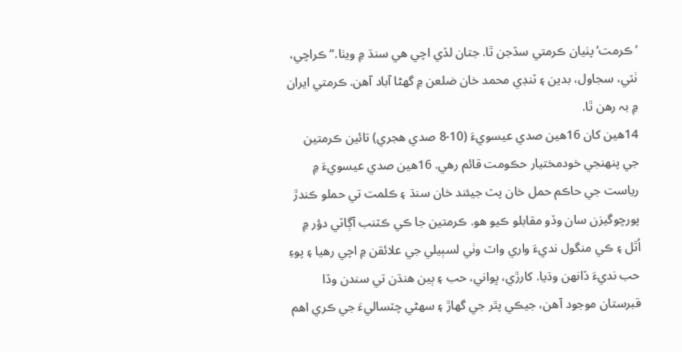’ڪرمت‘ پٺيان ڪرمتي سڏجن ٿا. جتان لڏي اچي هي سنڌ ۾ ويٺا.“ ڪراچي، ٺٽي، سجاول، بدين ۽ ٽنڊي محمد خان ضلعن ۾ گهڻا آباد آهن. ڪرمتي ايران ۾ بہ رهن ٿا.
14هين کان 16هين صدي عيسويءَ (10-8 صدي هجري) تائين ڪرمتين جي پنھنجي خودمختيار حڪومت قائم رهي. 16هين صدي عيسويءَ ۾ رياست جي حاڪم حمل خان پٽ جيئند خان سنڌ ۽ ڪلمت تي حملو ڪندڙ پورچوگيزن سان وڏو مقابلو ڪيو هو. ڪرمتين جا ڪي ڪٽنب آڳاٽي دؤر ۾ اُٿل ۽ ڪي منگول نديءَ واري واٽ وٺي لسٻيلي جي علائقن ۾ اچي رهيا ۽ پوءِ حب نديءَ ڏانھن وڌيا. کارڙي، ڀواني، حب ۽ ٻين هنڌن تي سندن وڏا قبرستان موجود آهن، جيڪي پٿر جي گهاڙ ۽ سھڻي چٽساليءَ جي ڪري اهم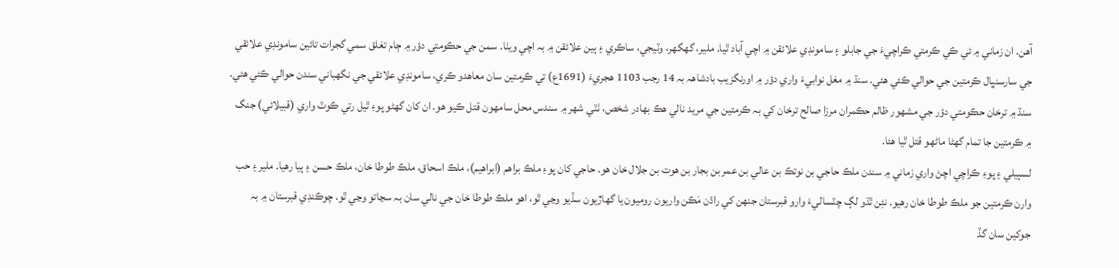آهن. ان زماني ۾ ئي ڪي ڪرمتي ڪراچيءَ جي جابلو ۽ سامونڊي علائقن ۾ اچي آباد ٿيا. ملير، گهگهر، وٽيجي، ساڪري ۽ ٻين علائقن ۾ بہ اچي ويٺا. سمن جي حڪومتي دؤر ۾ ڄام تغلق سمي گجرات تائين سامونڊي علائقي جي سارسنڀال ڪرمتين جي حوالي ڪئي هئي. سنڌ ۾ مغل نوابيءَ واري دؤر ۾ اورنگزيب بادشاھہ بہ 14 رجب 1103 هجريءَ (1691ع) تي ڪرمتين سان معاهدو ڪري، سامونڊي علائقي جي نگهباني سندن حوالي ڪئي هئي. سنڌ ۾ ترخان حڪومتي دؤر جي مشھور ظالم حڪمران مرزا صالح ترخان کي بہ ڪرمتين جي مريد نالي هڪ بھادر شخص، ٺٽي شھر ۾ سندس محل سامھون قتل ڪيو هو. ان کان گهڻو پوءِ ٿيل رتي ڪوٽ واري (قبيلائي) جنگ ۾ ڪرمتين جا تمام گهڻا ماڻهو قتل ٿيا هئا.
لسٻيلي ۽ پوءِ ڪراچي اچڻ واري زماني ۾ سندن ملڪ حاجي بن نوتڪ بن عالي بن عمر بن بجار بن هوت بن جلال خان هو. حاجي کان پوءِ ملڪ براهم (ابراهيم)، ملڪ اسحاق، ملڪ طوطا خان، ملڪ حسن ۽ ٻيا رهيا. ملير ۽ حب وارن ڪرمتين جو ملڪ طوطا خان رهيو. نئِن ٿڌو لڳ چٽساليءَ وارو قبرستان جنھن کي راڌن مَڪن واريون روميون يا گهاڙيون سڏيو وڃي ٿو، اهو ملڪ طوطا خان جي نالي سان بہ سڃاتو وڃي ٿو. چوڪنڊي قبرستان ۾ بہ جوکين سان گڏ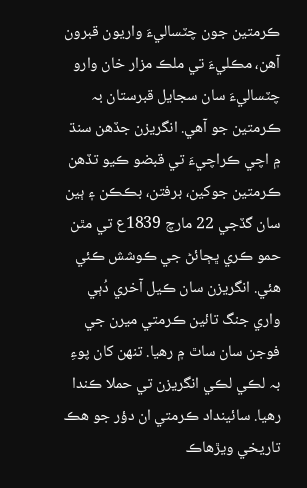ڪرمتين جون چٽساليءَ واريون قبرون آهن، مڪليءَ تي ملڪ مزار خان وارو چٽساليءَ سان سجايل قبرستان بہ ڪرمتين جو آهي. انگريزن جڏهن سنڌ ۾ اچي ڪراچيءَ تي قبضو ڪيو تڏهن ڪرمتين جوکين، برفتن، بڪڪن ۽ ٻين سان گڏجي 22 مارچ 1839ع تي مٿن حمو ڪري ڀڄائڻ جي ڪوشش ڪئي هئي. انگريزن سان ڪيل آخري دُٻي واري جنگ تائين ڪرمتي ميرن جي فوجن سان ساٿ ۾ رهيا. تنھن کان پوءِ بہ لڪي لڪي انگريزن تي حملا ڪندا رهيا. سائينداد ڪرمتي ان دؤر جو هڪ تاريخي ويڙهاڪ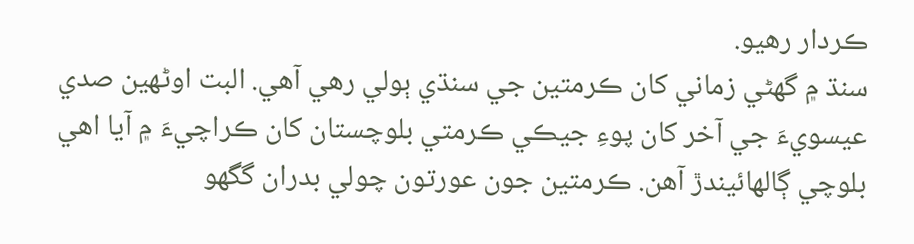ڪردار رهيو.
سنڌ ۾ گهڻي زماني کان ڪرمتين جي سنڌي ٻولي رهي آهي. البت اوڻھين صدي عيسويءَ جي آخر کان پوءِ جيڪي ڪرمتي بلوچستان کان ڪراچيءَ ۾ آيا اهي بلوچي ڳالهائيندڙ آهن. ڪرمتين جون عورتون چولي بدران گگهو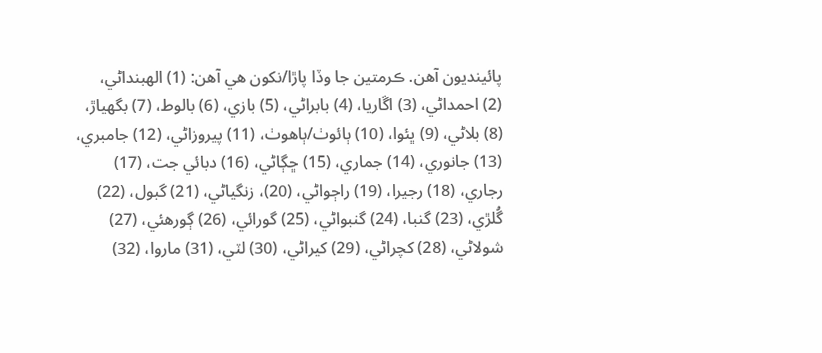پائينديون آهن. ڪرمتين جا وڏا پاڙا/نکون هي آهن: (1) الھبنداڻي،
(2) احمداڻي، (3) اڱاريا، (4) بابراڻي، (5) بازي، (6) بالوط، (7) بگهياڙ، (8) بلاڻي، (9) ڀئوا، (10) ٻائوٺ/ٻاهوٺ، (11) پيروزاڻي، (12) جامبري، (13) جانوري، (14) جماري، (15) ڇڳاڻي، (16) دبائي جت، (17) رجاري، (18) رجيرا، (19) راڄواڻي، (20)، زنگياڻي، (21) گبول، (22) گُلڙي، (23) گنبا، (24) گنبواڻي، (25) گورائي، (26) ڳورهئي، (27) شولاڻي، (28) کچراڻي، (29) کيراڻي، (30) لٽي، (31) ماروا، (32)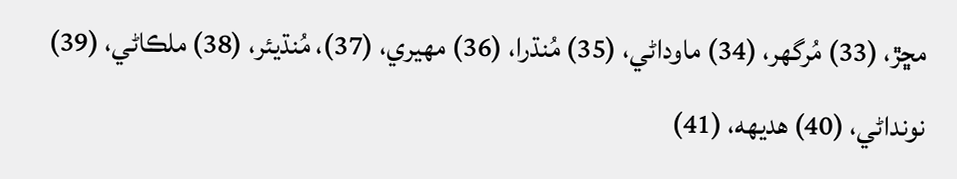مڇڙ، (33) مُرگهر، (34) ماوداڻي، (35) مُنڌرا، (36) مھيري، (37)، مُنڌيئر، (38) ملڪاڻي، (39) نونداڻي، (40) هديھه، (41)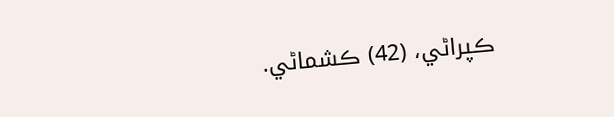ڪپراڻي، (42) ڪشماڻي.